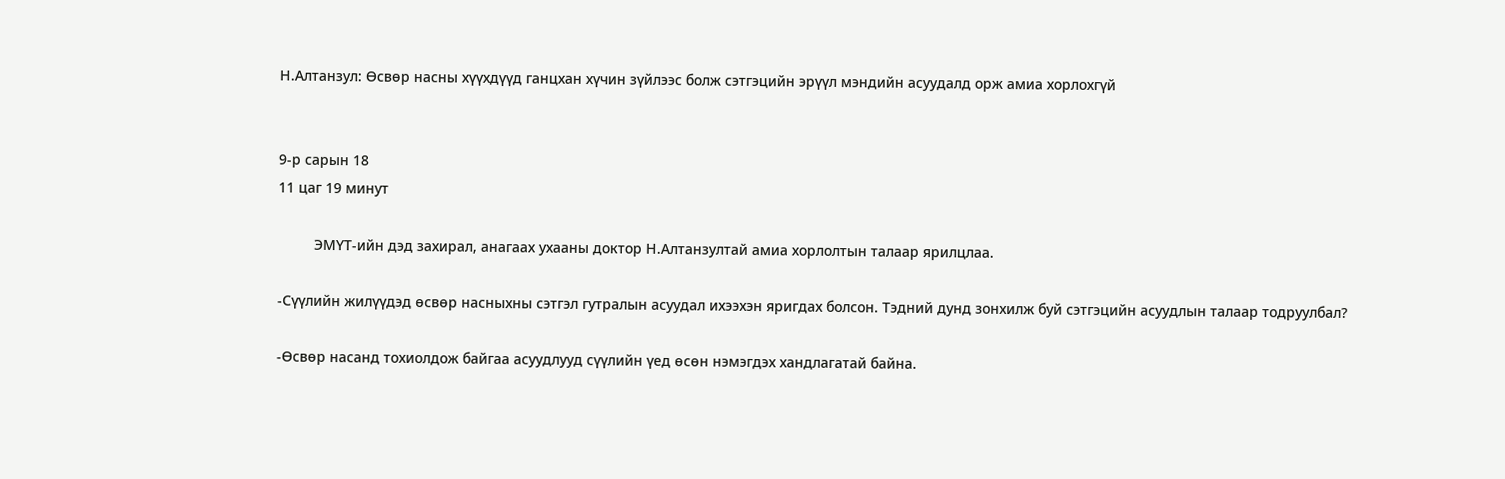Н.Алтанзул: Өсвөр насны хүүхдүүд ганцхан хүчин зүйлээс болж сэтгэцийн эрүүл мэндийн асуудалд орж амиа хорлохгүй


9-р сарын 18
11 цаг 19 минут

         ЭМҮТ-ийн дэд захирал, анагаах ухааны доктор Н.Алтанзултай амиа хорлолтын талаар ярилцлаа.

-Сүүлийн жилүүдэд өсвөр насныхны сэтгэл гутралын асуудал ихээхэн яригдах болсон. Тэдний дунд зонхилж буй сэтгэцийн асуудлын талаар тодруулбал?

-Өсвөр насанд тохиолдож байгаа асуудлууд сүүлийн үед өсөн нэмэгдэх хандлагатай байна.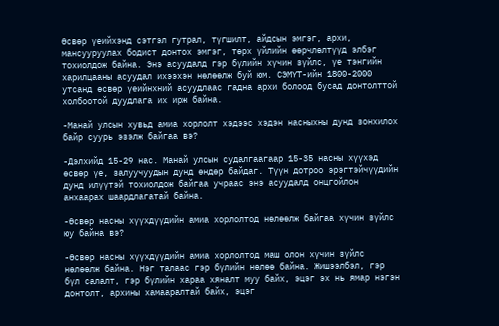Өсвөр үеийхэнд сэтгэл гутрал, түгшилт, айдсын эмгэг, архи, мансууруулах бодист донтох эмгэг, төрх үйлийн өөрчлөлтүүд элбэг тохиолдож байна. Энэ асуудалд гэр бүлийн хүчин зүйлс, үе тэнгийн харилцааны асуудал ихээхэн нөлөөлж буй юм. СЭМҮТ-ийн 1800-2000 утсанд өсвөр үеийнхний асуудлаас гадна архи болоод бусад донтолттой холбоотой дуудлага их ирж байна.

-Манай улсын хувьд амиа хорлолт хэдээс хэдэн насныхны дунд зонхилох байр суурь эзэлж байгаа вэ?

-Дэлхийд 15-29 нас. Манай улсын судалгаагаар 15-35 насны хүүхэд өсвөр үе, залуучуудын дунд өндөр байдаг. Түүн дотроо эрэгтэйчүүдийн дунд илүүтэй тохиолдож байгаа учраас энэ асуудалд онцгойлон анхаарах шаардлагатай байна.

-Өсвөр насны хүүхдүүдийн амиа хорлолтод нөлөөлж байгаа хүчин зүйлс юу байна вэ?

-Өсвөр насны хүүхдүүдийн амиа хорлолтод маш олон хүчин зүйлс нөлөөлж байна. Нэг талаас гэр бүлийн нөлөө байна. Жишээлбэл, гэр бүл салалт, гэр бүлийн хараа хяналт муу байх, эцэг эх нь ямар нэгэн донтолт, архины хамааралтай байх, эцэг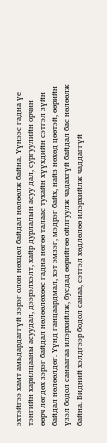эхтэйгээ хамт амьдардаггүй зэрэг олон нөхцөл байдал нөлөөлж байна. Үүнээс гадна үе тэнгийн харилцааны асуудал, дээрэлхэлт, хайр дурлалын асуу дал, сургуулийн орчин өөрч лөгдөх зэрэг байдал нөлөөлөхөөс гадна нөгөө талаас тухайн хүүхдийн сэтгэл зүйн байдал нөлөөлдөг. Үүнд ганцаардмал, хэт эмзэг, мэдрэг байх, найз нөхөд цөөтэй, өөрийн үзэл бодол санаагаа илэрхийлж, бусдад өөрийгөө ойлгуулж чадахгүй байдал бас нөлөөлж байна. Бидний хэлдгээр бодол санаа, сэтгэл хөдлөлөө илэрхийлж чаддаггүй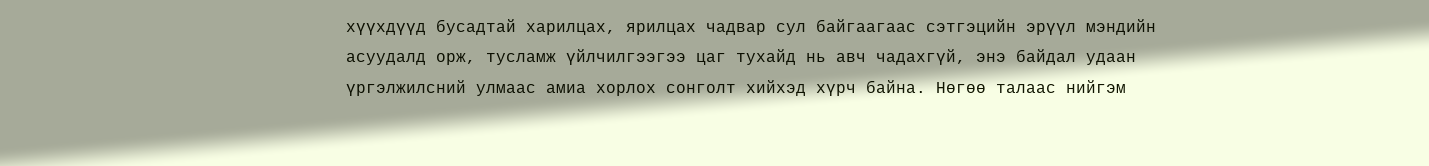хүүхдүүд бусадтай харилцах, ярилцах чадвар сул байгаагаас сэтгэцийн эрүүл мэндийн асуудалд орж, тусламж үйлчилгээгээ цаг тухайд нь авч чадахгүй, энэ байдал удаан үргэлжилсний улмаас амиа хорлох сонголт хийхэд хүрч байна. Нөгөө талаас нийгэм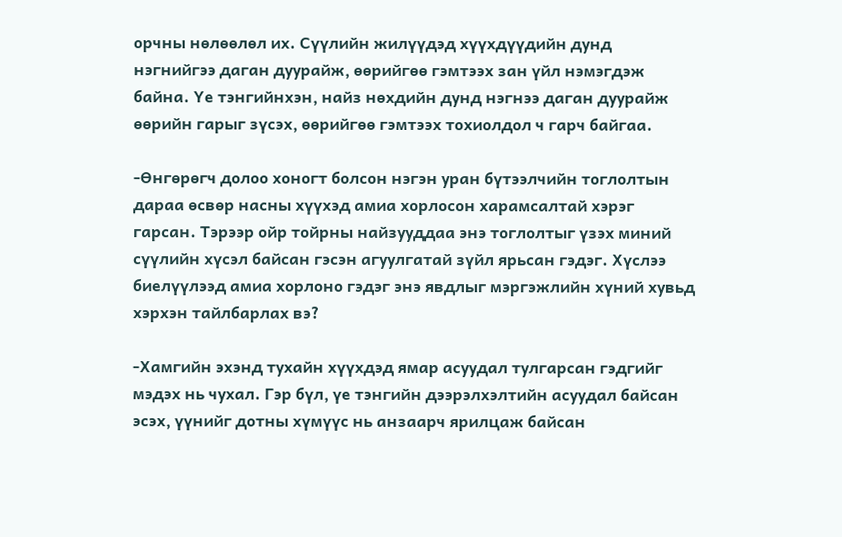орчны нөлөөлөл их. Сүүлийн жилүүдэд хүүхдүүдийн дунд нэгнийгээ даган дуурайж, өөрийгөө гэмтээх зан үйл нэмэгдэж байна. Үе тэнгийнхэн, найз нөхдийн дунд нэгнээ даган дуурайж өөрийн гарыг зүсэх, өөрийгөө гэмтээх тохиолдол ч гарч байгаа.

-Өнгөрөгч долоо хоногт болсон нэгэн уран бүтээлчийн тоглолтын дараа өсвөр насны хүүхэд амиа хорлосон харамсалтай хэрэг гарсан. Тэрээр ойр тойрны найзууддаа энэ тоглолтыг үзэх миний сүүлийн хүсэл байсан гэсэн агуулгатай зүйл ярьсан гэдэг. Хүслээ биелүүлээд амиа хорлоно гэдэг энэ явдлыг мэргэжлийн хүний хувьд хэрхэн тайлбарлах вэ?

-Хамгийн эхэнд тухайн хүүхдэд ямар асуудал тулгарсан гэдгийг мэдэх нь чухал. Гэр бүл, үе тэнгийн дээрэлхэлтийн асуудал байсан эсэх, үүнийг дотны хүмүүс нь анзаарч ярилцаж байсан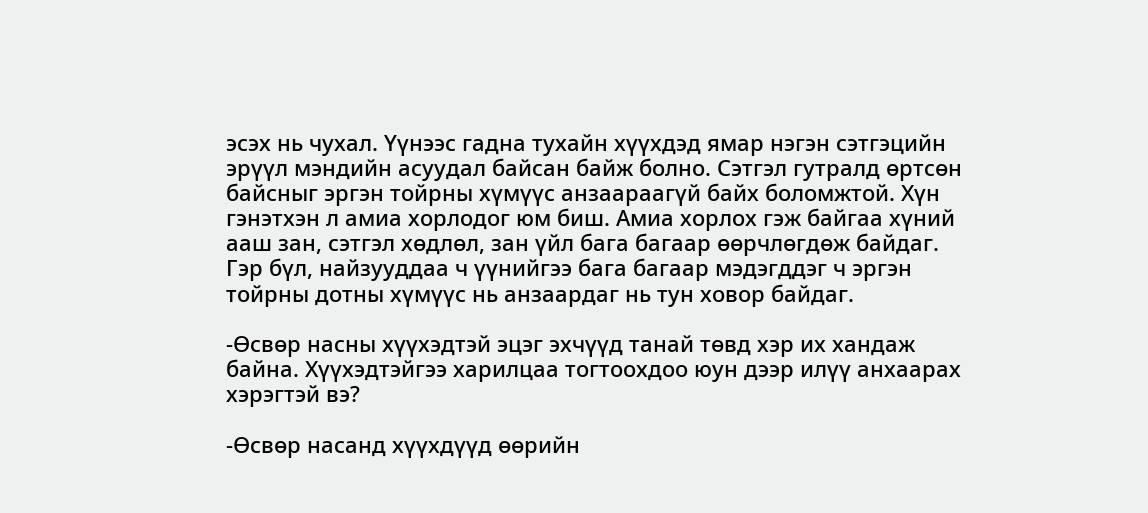эсэх нь чухал. Үүнээс гадна тухайн хүүхдэд ямар нэгэн сэтгэцийн эрүүл мэндийн асуудал байсан байж болно. Сэтгэл гутралд өртсөн байсныг эргэн тойрны хүмүүс анзаараагүй байх боломжтой. Хүн гэнэтхэн л амиа хорлодог юм биш. Амиа хорлох гэж байгаа хүний ааш зан, сэтгэл хөдлөл, зан үйл бага багаар өөрчлөгдөж байдаг. Гэр бүл, найзууддаа ч үүнийгээ бага багаар мэдэгддэг ч эргэн тойрны дотны хүмүүс нь анзаардаг нь тун ховор байдаг.

-Өсвөр насны хүүхэдтэй эцэг эхчүүд танай төвд хэр их хандаж байна. Хүүхэдтэйгээ харилцаа тогтоохдоо юун дээр илүү анхаарах хэрэгтэй вэ?

-Өсвөр насанд хүүхдүүд өөрийн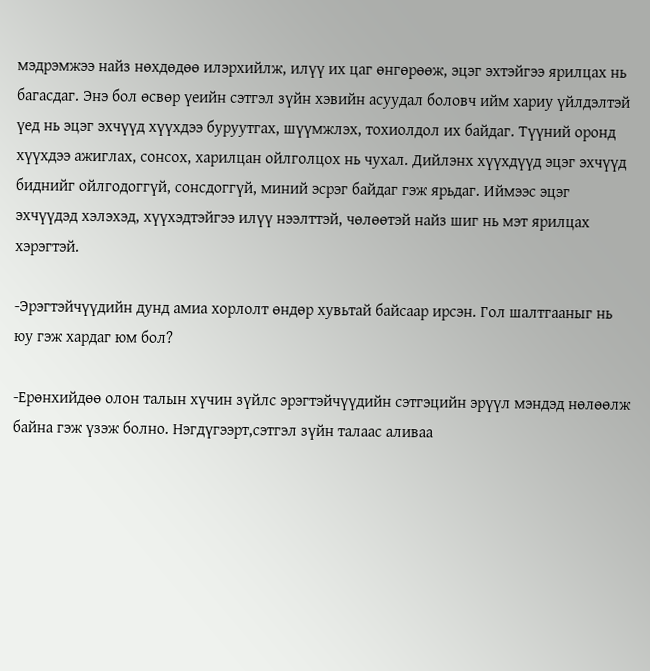мэдрэмжээ найз нөхдөдөө илэрхийлж, илүү их цаг өнгөрөөж, эцэг эхтэйгээ ярилцах нь багасдаг. Энэ бол өсвөр үеийн сэтгэл зүйн хэвийн асуудал боловч ийм хариу үйлдэлтэй үед нь эцэг эхчүүд хүүхдээ буруутгах, шүүмжлэх, тохиолдол их байдаг. Түүний оронд хүүхдээ ажиглах, сонсох, харилцан ойлголцох нь чухал. Дийлэнх хүүхдүүд эцэг эхчүүд биднийг ойлгодоггүй, сонсдоггүй, миний эсрэг байдаг гэж ярьдаг. Иймээс эцэг эхчүүдэд хэлэхэд, хүүхэдтэйгээ илүү нээлттэй, чөлөөтэй найз шиг нь мэт ярилцах хэрэгтэй.

-Эрэгтэйчүүдийн дунд амиа хорлолт өндөр хувьтай байсаар ирсэн. Гол шалтгааныг нь юу гэж хардаг юм бол?

-Ерөнхийдөө олон талын хүчин зүйлс эрэгтэйчүүдийн сэтгэцийн эрүүл мэндэд нөлөөлж байна гэж үзэж болно. Нэгдүгээрт,сэтгэл зүйн талаас аливаа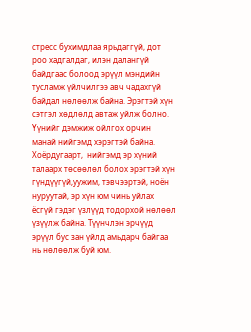стресс бухимдлаа ярьдаггүй, дот роо хадгалдаг, илэн далангүй байдгаас болоод эрүүл мэндийн тусламж үйлчилгээ авч чадахгүй байдал нөлөөлж байна. Эрэгтэй хүн сэтгэл хөдлөлд автаж уйлж болно. Үүнийг дэмжиж ойлгох орчин манай нийгэмд хэрэгтэй байна. Хоёрдугаарт,  нийгэмд эр хүний талаарх төсөөлөл болох эрэгтэй хүн гүндүүгүй,уужим, тэвчээртэй, ноён нуруутай, эр хүн юм чинь уйлах ёсгүй гэдэг үзлүүд тодорхой нөлөөл үзүүлж байна. Түүнчлэн эрчүүд эрүүл бус зан үйлд амьдарч байгаа нь нөлөөлж буй юм.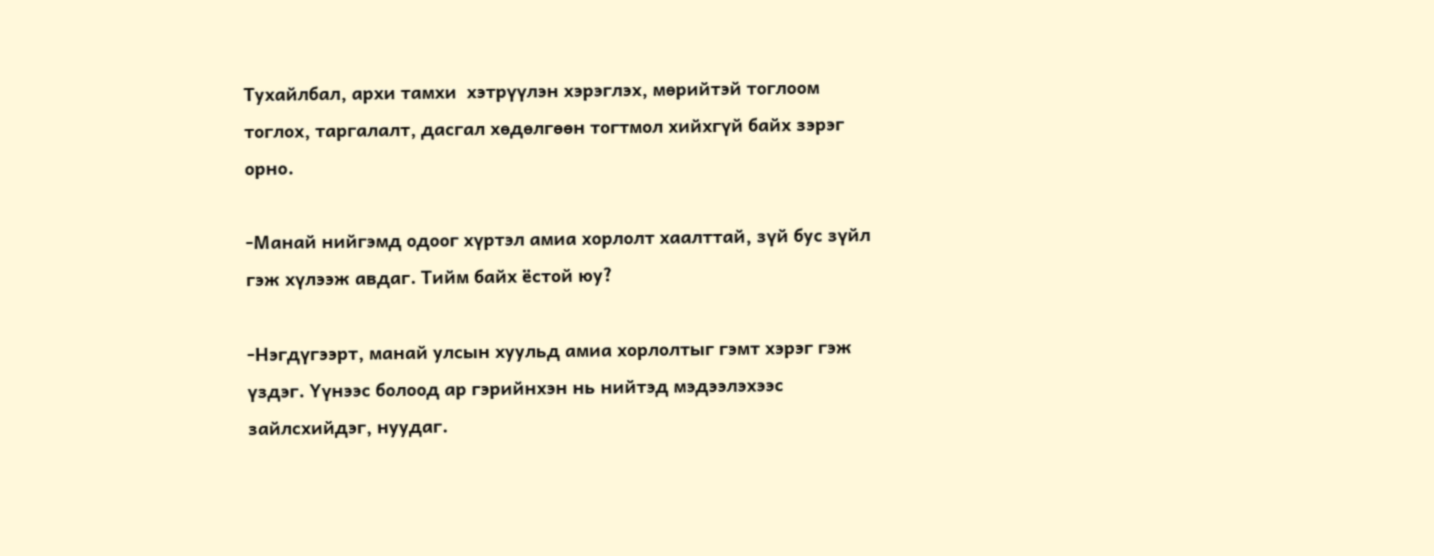Тухайлбал, архи тамхи  хэтрүүлэн хэрэглэх, мөрийтэй тоглоом тоглох, таргалалт, дасгал хөдөлгөөн тогтмол хийхгүй байх зэрэг орно.

-Манай нийгэмд одоог хүртэл амиа хорлолт хаалттай, зүй бус зүйл гэж хүлээж авдаг. Тийм байх ёстой юу?

-Нэгдүгээрт, манай улсын хуульд амиа хорлолтыг гэмт хэрэг гэж үздэг. Үүнээс болоод ар гэрийнхэн нь нийтэд мэдээлэхээс зайлсхийдэг, нуудаг.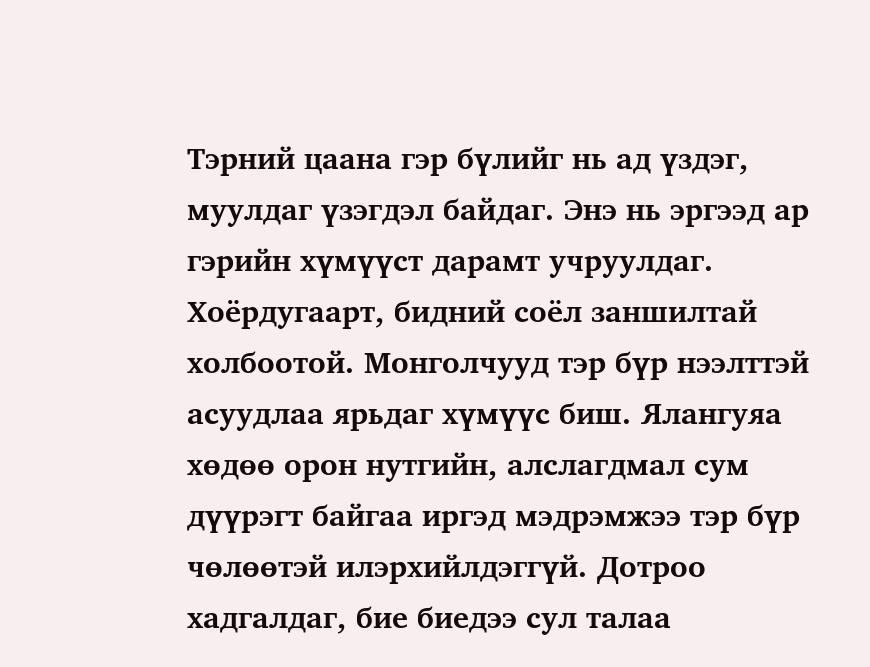Тэрний цаана гэр бүлийг нь ад үздэг, муулдаг үзэгдэл байдаг. Энэ нь эргээд ар гэрийн хүмүүст дарамт учруулдаг. Хоёрдугаарт, бидний соёл заншилтай холбоотой. Монголчууд тэр бүр нээлттэй асуудлаа ярьдаг хүмүүс биш. Ялангуяа хөдөө орон нутгийн, алслагдмал сум дүүрэгт байгаа иргэд мэдрэмжээ тэр бүр чөлөөтэй илэрхийлдэггүй. Дотроо хадгалдаг, бие биедээ сул талаа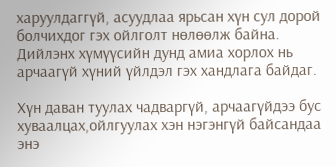харуулдаггүй, асуудлаа ярьсан хүн сул дорой болчихдог гэх ойлголт нөлөөлж байна. Дийлэнх хүмүүсийн дунд амиа хорлох нь арчаагүй хүний үйлдэл гэх хандлага байдаг.

Хүн даван туулах чадваргүй, арчаагүйдээ бус хуваалцах,ойлгуулах хэн нэгэнгүй байсандаа энэ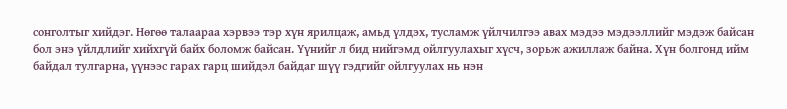сонголтыг хийдэг. Нөгөө талаараа хэрвээ тэр хүн ярилцаж, амьд үлдэх, тусламж үйлчилгээ авах мэдээ мэдээллийг мэдэж байсан бол энэ үйлдлийг хийхгүй байх боломж байсан. Үүнийг л бид нийгэмд ойлгуулахыг хүсч, зорьж ажиллаж байна. Хүн болгонд ийм байдал тулгарна, үүнээс гарах гарц шийдэл байдаг шүү гэдгийг ойлгуулах нь нэн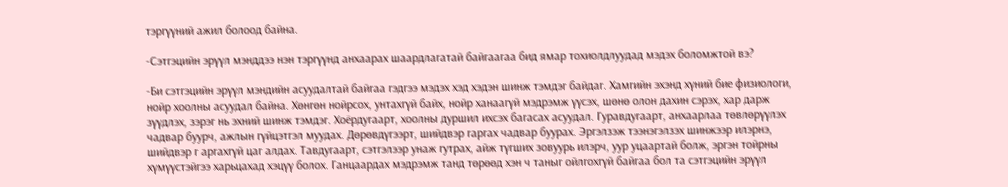тэргүүний ажил болоод байна.

-Сэтгэцийн эрүүл мэнддээ нэн тэргүүнд анхаарах шаардлагатай байгаагаа бид ямар тохиолдлуудад мэдэх боломжтой вэ?

-Би сэтгэцийн эрүүл мэндийн асуудалтай байгаа гэдгээ мэдэх хэд хэдэн шинж тэмдэг байдаг. Хамгийн эхэнд хүний бие физиологи, нойр хоолны асуудал байна. Хөнгөн нойрсох, унтахгүй байх, нойр ханаагүй мэдрэмж үүсэх, шөнө олон дахин сэрэх, хар дарж зүүдлэх, зэрэг нь эхний шинж тэмдэг. Хоёрдугаарт, хоолны дуршил ихсэх багасах асуудал. Гуравдугаарт, анхаарлаа төвлөрүүлэх чадвар буурч, ажлын гүйцэтгэл муудах. Дөрөвдүгээрт, шийдвэр гаргах чадвар буурах. Эргэлзэж тээнэгэлзэх шинжээр илэрнэ, шийдвэр г аргахгүй цаг алдах. Тавдугаарт, сэтгэлээр унаж гутрах, айж түгших зовуурь илэрч, уур уцаартай болж, эргэн тойрны хүмүүстэйгээ харьцахад хэцүү болох. Ганцаардах мэдрэмж танд төрөөд хэн ч таныг ойлгохгүй байгаа бол та сэтгэцийн эрүүл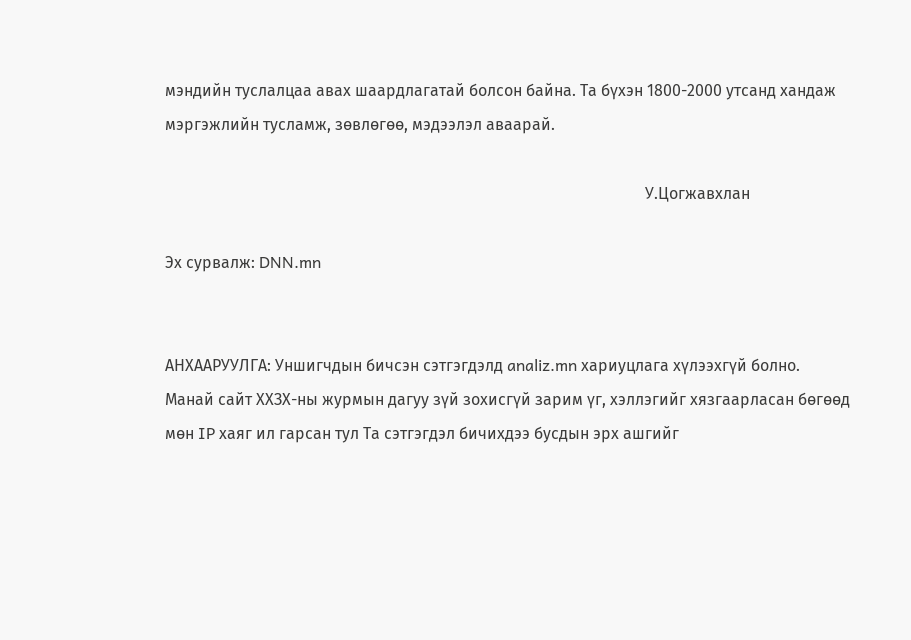мэндийн туслалцаа авах шаардлагатай болсон байна. Та бүхэн 1800-2000 утсанд хандаж мэргэжлийн тусламж, зөвлөгөө, мэдээлэл аваарай.

                                                                                                                        У.Цогжавхлан

Эх сурвалж: DNN.mn


АНХААРУУЛГА: Уншигчдын бичсэн сэтгэгдэлд analiz.mn хариуцлага хүлээхгүй болно. Манай сайт ХХЗХ-ны журмын дагуу зүй зохисгүй зарим үг, хэллэгийг хязгаарласан бөгөөд мөн IP хаяг ил гарсан тул Та сэтгэгдэл бичихдээ бусдын эрх ашгийг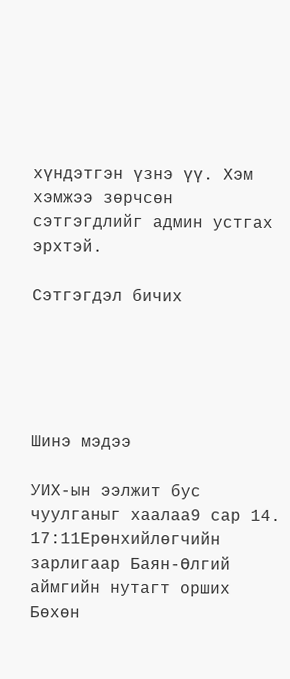хүндэтгэн үзнэ үү. Хэм хэмжээ зөрчсөн сэтгэгдлийг админ устгах эрхтэй.

Сэтгэгдэл бичих





Шинэ мэдээ

УИХ-ын ээлжит бус чуулганыг хаалаа9 сар 14. 17:11Ерөнхийлөгчийн зарлигаар Баян-Өлгий аймгийн нутагт орших Бөхөн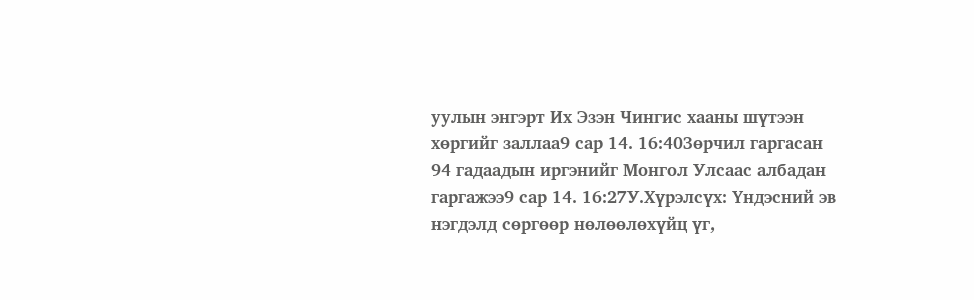уулын энгэрт Их Эзэн Чингис хааны шүтээн хөргийг заллаа9 сар 14. 16:40Зөрчил гаргасан 94 гадаадын иргэнийг Монгол Улсаас албадан гаргажээ9 сар 14. 16:27У.Хүрэлсүх: Үндэсний эв нэгдэлд сөргөөр нөлөөлөхүйц үг,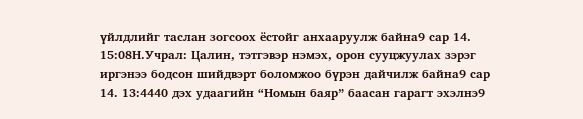үйлдлийг таслан зогсоох ёстойг анхааруулж байна9 сар 14. 15:08Н.Учрал: Цалин, тэтгэвэр нэмэх, орон сууцжуулах зэрэг иргэнээ бодсон шийдвэрт боломжоо бүрэн дайчилж байна9 сар 14. 13:4440 дэх удаагийн “Номын баяр” баасан гарагт эхэлнэ9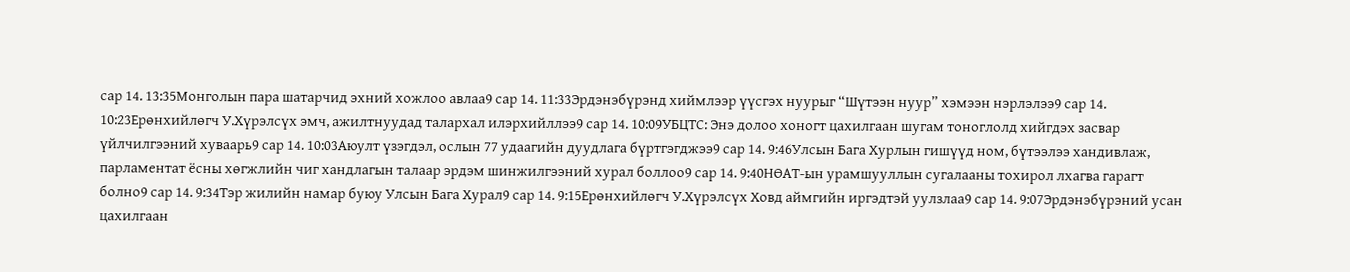сар 14. 13:35Монголын пара шатарчид эхний хожлоо авлаа9 сар 14. 11:33Эрдэнэбүрэнд хиймлээр үүсгэх нуурыг “Шүтээн нуур” хэмээн нэрлэлээ9 сар 14. 10:23Ерөнхийлөгч У.Хүрэлсүх эмч, ажилтнуудад талархал илэрхийллээ9 сар 14. 10:09УБЦТС: Энэ долоо хоногт цахилгаан шугам тоноглолд хийгдэх засвар үйлчилгээний хуваарь9 сар 14. 10:03Аюулт үзэгдэл, ослын 77 удаагийн дуудлага бүртгэгджээ9 сар 14. 9:46Улсын Бага Хурлын гишүүд ном, бүтээлээ хандивлаж, парламентат ёсны хөгжлийн чиг хандлагын талаар эрдэм шинжилгээний хурал боллоо9 сар 14. 9:40НӨАТ-ын урамшууллын сугалааны тохирол лхагва гарагт болно9 сар 14. 9:34Тэр жилийн намар буюу Улсын Бага Хурал9 сар 14. 9:15Ерөнхийлөгч У.Хүрэлсүх Ховд аймгийн иргэдтэй уулзлаа9 сар 14. 9:07Эрдэнэбүрэний усан цахилгаан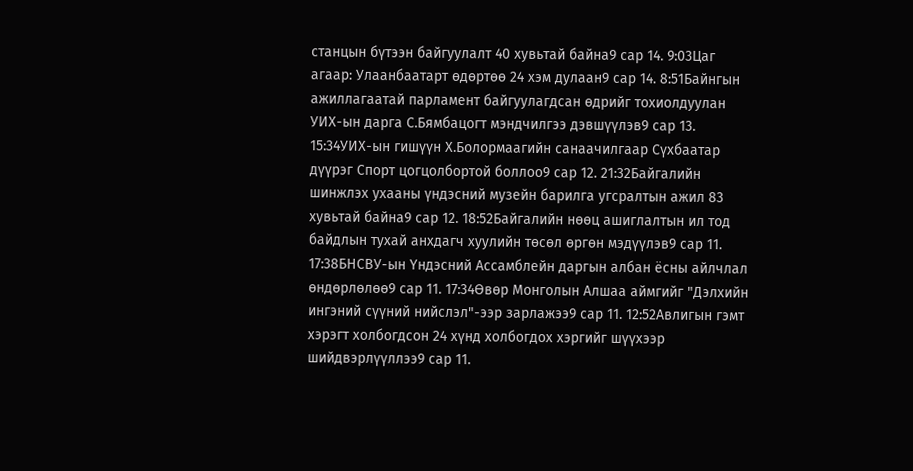станцын бүтээн байгуулалт 40 хувьтай байна9 сар 14. 9:03Цаг агаар: Улаанбаатарт өдөртөө 24 хэм дулаан9 сар 14. 8:51Байнгын ажиллагаатай парламент байгуулагдсан өдрийг тохиолдуулан УИХ-ын дарга С.Бямбацогт мэндчилгээ дэвшүүлэв9 сар 13. 15:34УИХ-ын гишүүн Х.Болормаагийн санаачилгаар Сүхбаатар дүүрэг Спорт цогцолбортой боллоо9 сар 12. 21:32Байгалийн шинжлэх ухааны үндэсний музейн барилга угсралтын ажил 83 хувьтай байна9 сар 12. 18:52Байгалийн нөөц ашиглалтын ил тод байдлын тухай анхдагч хуулийн төсөл өргөн мэдүүлэв9 сар 11. 17:38БНСВУ-ын Үндэсний Ассамблейн даргын албан ёсны айлчлал өндөрлөлөө9 сар 11. 17:34Өвөр Монголын Алшаа аймгийг "Дэлхийн ингэний сүүний нийслэл"-ээр зарлажээ9 сар 11. 12:52Авлигын гэмт хэрэгт холбогдсон 24 хүнд холбогдох хэргийг шүүхээр шийдвэрлүүллээ9 сар 11.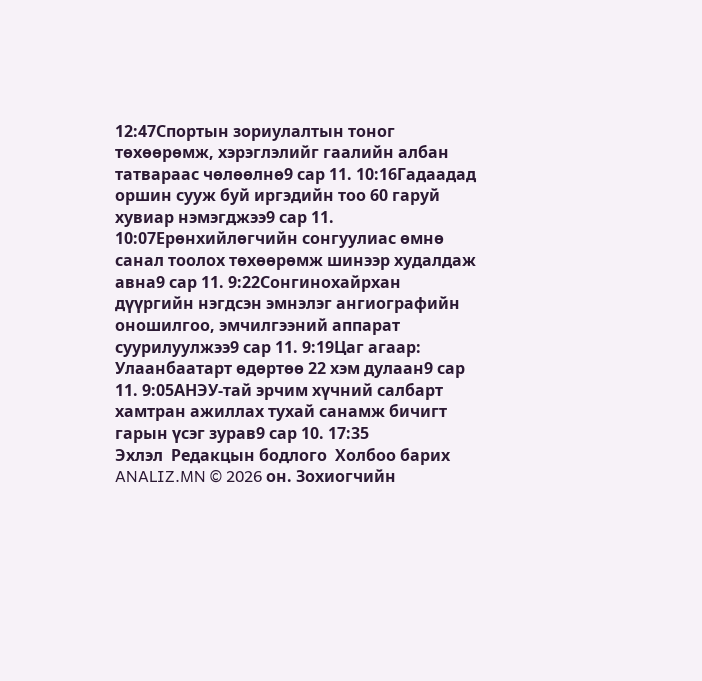12:47Спортын зориулалтын тоног төхөөрөмж, хэрэглэлийг гаалийн албан татвараас чөлөөлнө9 сар 11. 10:16Гадаадад оршин сууж буй иргэдийн тоо 60 гаруй хувиар нэмэгджээ9 сар 11. 10:07Ерөнхийлөгчийн сонгуулиас өмнө санал тоолох төхөөрөмж шинээр худалдаж авна9 сар 11. 9:22Сонгинохайрхан дүүргийн нэгдсэн эмнэлэг ангиографийн оношилгоо, эмчилгээний аппарат суурилуулжээ9 сар 11. 9:19Цаг агаар: Улаанбаатарт өдөртөө 22 хэм дулаан9 сар 11. 9:05АНЭУ-тай эрчим хүчний салбарт хамтран ажиллах тухай санамж бичигт гарын үсэг зурав9 сар 10. 17:35
Эхлэл  Редакцын бодлого  Холбоо барих
ANALIZ.MN © 2026 он. Зохиогчийн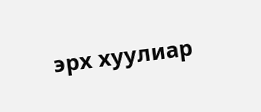эрх хуулиар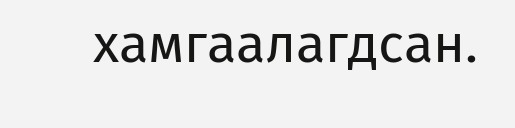хамгаалагдсан.